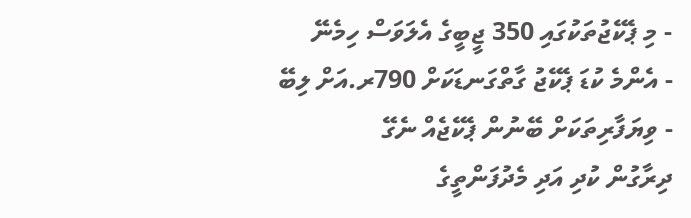- މި ޕެކޭޖުތަކުގައި 350 ޖީބީގެ އެލަވަސް ހިމެނޭ
- އެންމެ ކުޑަ ޕެކޭޖު ގާތްގަނޑަކަށް 790ރ.އަށް ލިބޭ
- ވިޔަފާރިތަކަށް ބޭނުން ޕެކޭޖެއް ނެގޭ
ދިރާގުން ކުދި އަދި މެދުފަންތީގެ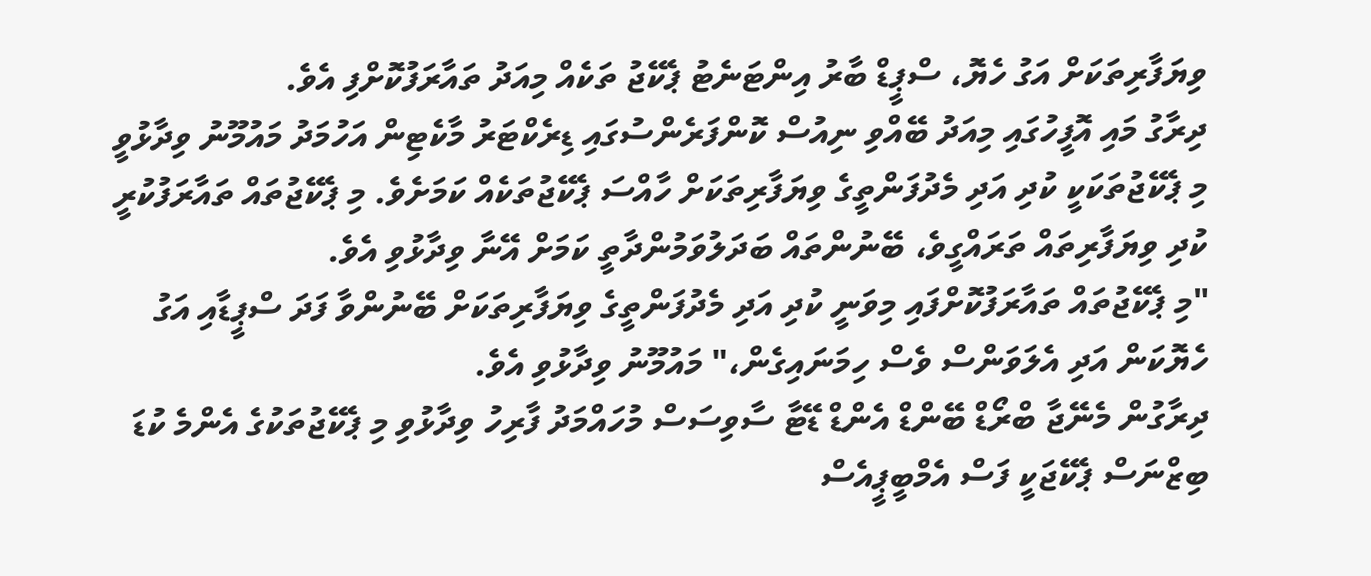ވިޔަފާރިތަކަށް އަގު ހެޔޮ، ސްޕީޑް ބާރު އިންޓަނެޓު ޕެކޭޖު ތަކެއް މިއަދު ތައާރަފުކޮށްފި އެވެ.
ދިރާގު މައި އޮފީހުގައި މިއަދު ބޭއްވި ނިއުސް ކޮންފަރެންސުގައި ޑިރެކްޓަރު މާކެޓިން އަހުމަދު މައުމޫނު ވިދާޅުވީ މި ޕެކޭޖުތަކަކީ ކުދި އަދި މެދުފަންތީގެ ވިޔަފާރިތަކަށް ހާއްސަ ޕެކޭޖުތަކެއް ކަމަށެވެ. މި ޕެކޭޖުތައް ތައާރަފުކުރީ ކުދި ވިޔަފާރިތައް ތަރައްގީވެ، ބޭނުންތައް ބަދަލުވަމުންދާތީ ކަމަށް އޭނާ ވިދާޅުވި އެވެ.
"މި ޕެކޭޖުތައް ތައާރަފުކޮށްފައި މިވަނީ ކުދި އަދި މެދުފަންތީގެ ވިޔަފާރިތަކަށް ބޭނުންވާ ފަދަ ސްޕީޑާއި އަގު ހެޔޮކަން އަދި އެލަވަންސް ވެސް ހިމަނައިގެން،" މައުމޫނު ވިދާޅުވި އެވެ.
ދިރާގުން މެނޭޖާ ބްރޯޑް ބޭންޑް އެންޑް ޑޭޓާ ސާވިސަސް މުހައްމަދު ފާރިހު ވިދާޅުވި މި ޕެކޭޖުތަކުގެ އެންމެ ކުޑަ ބިޒްނަސް ޕެކޭޖަކީ ފަސް އެމްބީޕީއެސް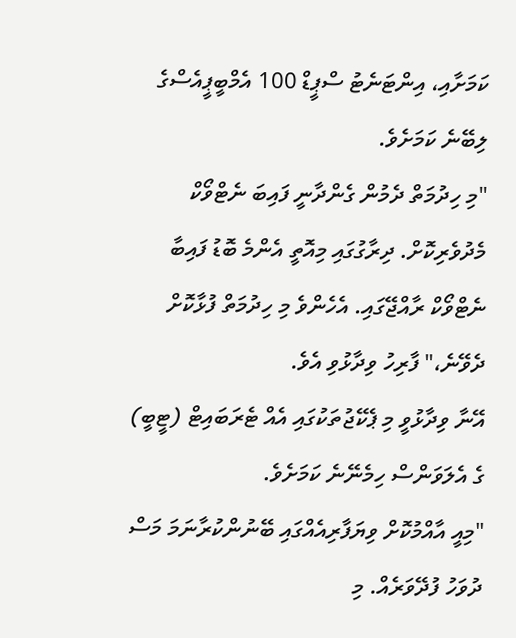ކަމަށާއި، އިންޓަނެޓު ސްޕީޑް 100 އެމްބީޕީއެސްގެ ލިބޭނެ ކަމަށެވެ.
"މި ހިދުމަތް ދެމުން ގެންދާނީ ފައިބަ ނެޓްވޯކް މެދުވެރިކޮށް. ދިރާގުގައި މިއޮތީ އެންމެ ބޮޑު ފައިބާ ނެޓްވޯކް ރާއްޖޭގައި. އެހެންވެ މި ހިދުމަތް ފުޅާކޮށް ދެވޭނެ،" ފާރިހު ވިދާޅުވި އެވެ.
އޭނާ ވިދާޅުވީ މި ޕެކޭޖުތަކުގައި އެއް ޓެރަބައިޓް (ޓީބީ) ގެ އެލަވަންސް ހިމެނޭނެ ކަމަށެވެ.
"މިއީ އާއްމުކޮށް ވިޔަފާރިއެއްގައި ބޭނުންކުރާނަމަ މަސް ދުވަހު ފުދޭވަރެއް. މި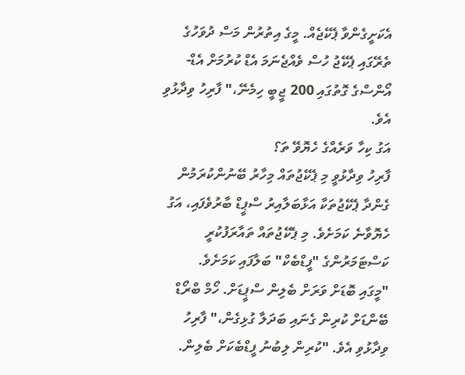އެކަށީގެންވާ ޕެކޭޖެއް. މީގެ އިތުރުން މަސް ދުވަހުގެ ތެރޭގައި ޕެކޭޖު ހުސް ވެއްޖެނަމަ އެޑް ކުރުމަށް އެޑް-އޯންސްގެ ގޮތުގައި 200 ޖީބީ ހިމެނޭ،" ފާރިހު ވިދާޅުވި އެވެ.
އަގު ކިހާ ވަރެއްގެ ހެޔޮވޭ ތަ؟
ފާރިހު ވިދާޅުވީ މި ޕެކޭޖުތައް މިހާރު ބޭނުންކުރަމުން ގެންދާ ޕެކޭޖުތަކާ އަޅާބަލާއިރު ސްޕީޑް ބާރުވެފައި، އަގު ހެޔޮވާނެ ކަމަށެވެ. މި ޕެކޭޖުތައް ތައާރަފުކުރީ ކަސްޓަމަރުންގެ "ފީޑްބެކް" ބަލާފައި ކަމަށެވެ.
"މީގައި ބޮޑަށް ވަރަށް ބެލިން ސްޕީޑަށް. ހޯމް ބްރޯޑް ބޭންޑަށް ކުރިން ގެނައި ބަދަލާ ގުޅިގެން،" ފާރިހު ވިދާޅުވި އެވެ. "ކުރިން ލިބުނު ފީޑްބެކަށް ބެލިން.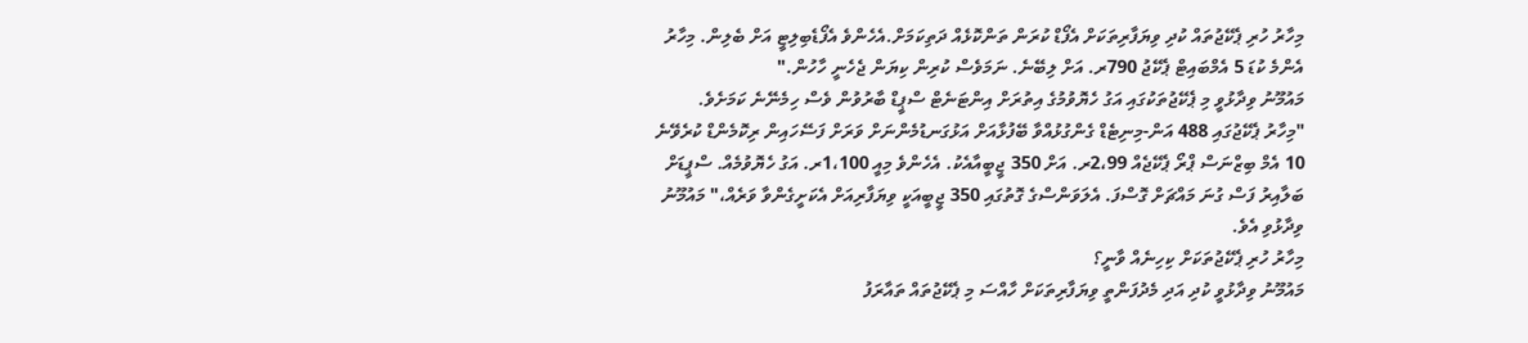މިހާރު ހުރި ޕެކޭޖުތައް ކުދި ވިޔަފާރިތަކަށް އެފޯޑް ކުރަން ތަންކޮޅެއް ދަތިކަމަށް.އެހެންވެ އެފޯޑެބިލިޓީ އަށް ބެލިން. މިހާރު އެންމެ ކުޑަ 5 އެމްބައިޓް ޕެކޭޖު 790ރ. އަށް ލިބޭނެ. ނަމަވެސް ކުރިން ކިޔަން ޖެހެނީ ހާހުން."
މައުމޫނު ވިދާޅުވީ މި ޕެކޭޖުތަކުގައި އަގު ހެޔޮވުމުގެ އިތުރަށް އިންޓަނެޓް ސްޕީޑް ބާރުވުން ވެސް ހިމެނޭނެ ކަމަށެވެ.
"މިހާރު ޕެކޭޖުގައި 488 އަން-މިނިޓެޑް ގެންގުޅުއްވާ ބޭފުޅާއަށް އަޅުގަނޑުމެންނަށް ވަރަށް ފަސޭހައިން ރިކޮމެންޑް ކުރެވޭނެ 10 އެމް ބިޒްނަސް ޕްރޯ ޕެކޭޖެއް 2،99ރ. އަށް 350 ޖީބީއާއެކު. އެހެންވެ މިއީ 1،100ރ. އަގު ހެޔޮވުމެއް. ސްޕީޑަށް ބަލާއިރު ފަސް ގުނަ މައްޗަށް ގޮސްފަ. އެލަވަންސްގެ ގޮތުގައި 350 ޖީބީއަކީ ވިޔަފާރިއަށް އެކަށީގެންވާ ވަރެއް،" މައުމޫނު ވިދާޅުވި އެވެ.
މިހާރު ހުރި ޕެކޭޖުތަކަށް ކިހިނެއް ވާނީ؟
މައުމޫނު ވިދާޅުވީ ކުދި އަދި މެދުފަންތީ ވިޔަފާރިތަކަށް ހާއްސަ މި ޕެކޭޖުތައް ތައާރަފު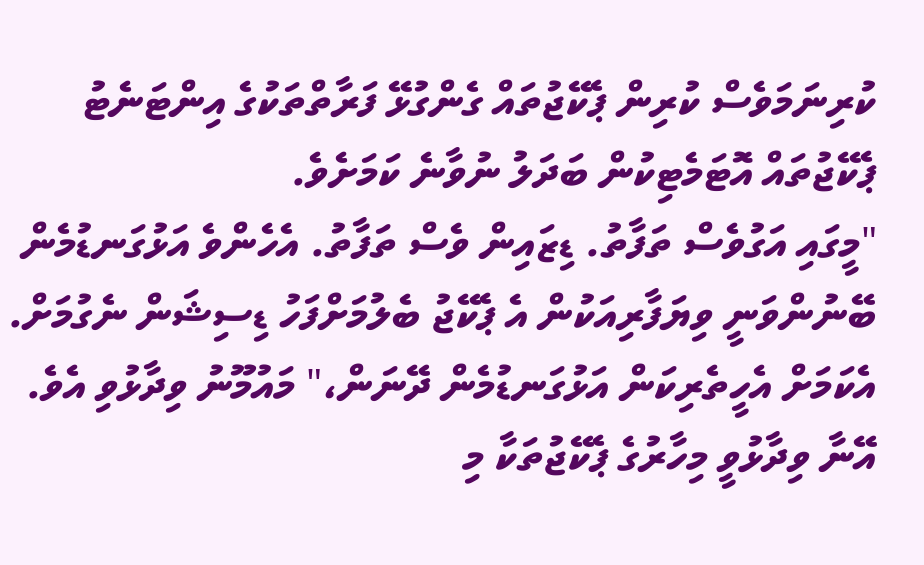ކުރިނަމަވެސް ކުރިން ޕެކޭޖުތައް ގެންގުޅޭ ފަރާތްތަކުގެ އިންޓަނެޓު ޕެކޭޖުތައް އޮޓަމެޓިކުން ބަދަލު ނުވާނެ ކަމަށެވެ.
"މީގައި އަގުވެސް ތަފާތު. ޑިޒައިން ވެސް ތަފާތު. އެހެންވެ އަޅުގަނޑުމެން ބޭނުންވަނީ ވިޔަފާރިއަކުން އެ ޕެކޭޖު ބެލުމަށްފަހު ޑިސިޝަން ނެގުމަށް. އެކަމަށް އެހީތެރިކަން އަޅުގަނޑުމެން ދޭނަން،" މައުމޫނު ވިދާޅުވި އެވެ.
އޭނާ ވިދާޅުވީ މިހާރުގެ ޕެކޭޖުތަކާ މި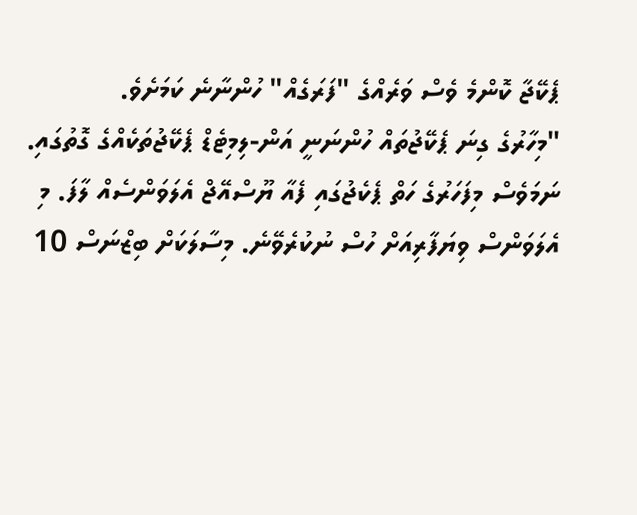ޕެކޭޖާ ކޮންމެ ވެސް ވަރެއްގެ "ފަރަގެއް" ހުންނާނެ ކަމަށެވެ.
"މިހާރުގެ ގިނަ ޕެކޭޖުތައް ހުންނަނީ އަން-ލިމިޓެޑް ޕެކޭޖުތަކެއްގެ ގޮތުގައި. ނަމަވެސް މިފަހަރުގެ ހަތް ޕެކެޖުގައި ފެއާ ޔޫސްއޭޖް އެލަވަންސެއް ލާފަ. މި އެލަވަންސް ވިޔަފާރިއަށް ހުސް ނުކުރެވޭނެ. މިސާލަކަށް ބިޒްނަސް 10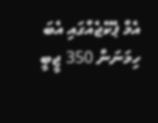އެމް ޕެކޭޖެއްގައި އެބަ ހިމަނަން 350 ޖީބީ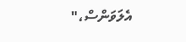އެލަވަންސް،"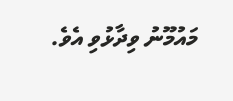މައުމޫނު ވިދާޅުވި އެވެ.